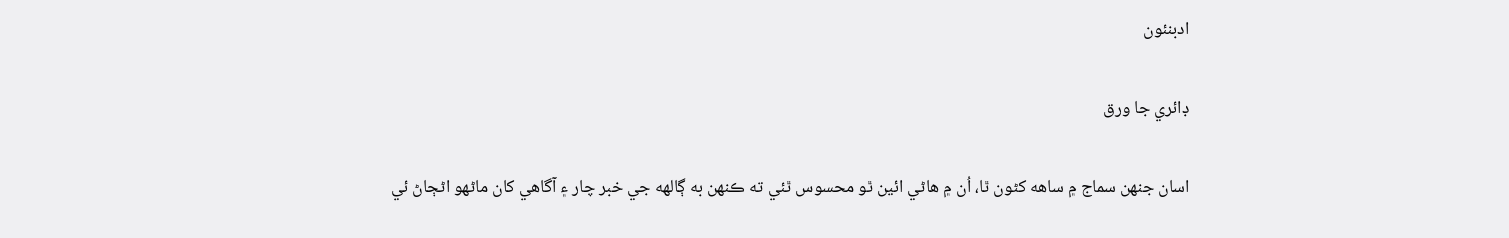ادبنئون

ڊائري جا ورق

اسان جنهن سماج ۾ ساهه کڻون ٿا، اُن ۾ هاڻي ائين ٿو محسوس ٿئي ته ڪنهن به ڳالهه جي خبر چار ۽ آگاهي کان ماڻهو اڻڄاڻ ئي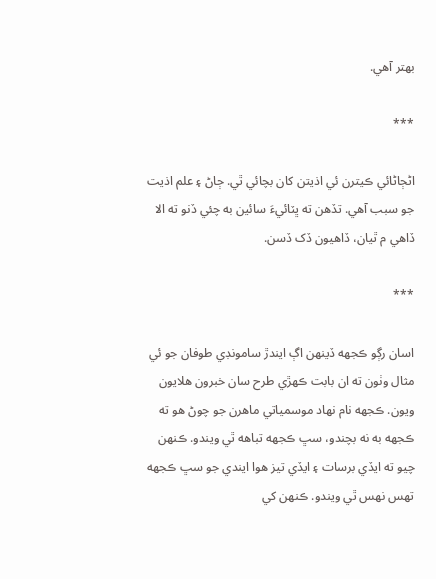بهتر آهي.

***

اڻڄاڻائي ڪيترن ئي اذيتن کان بچائي ٿي. ڄاڻ ۽ علم اذيت جو سبب آهي. تڏهن ته ڀٽائيءَ سائين به چئي ڏنو ته الا ڏاهي م ٿيان، ڏاهيون ڏک ڏسن.

***

اسان رڳو ڪجهه ڏينهن اڳ ايندڙ سامونڊي طوفان جو ئي مثال وٺون ته ان بابت ڪهڙي طرح سان خبرون هلايون ويون. ڪجهه نام نهاد موسمياتي ماهرن جو چوڻ هو ته ڪجهه به نه بچندو، سڀ ڪجهه تباهه ٿي ويندو. ڪنهن چيو ته ايڏي برسات ۽ ايڏي تيز هوا ايندي جو سڀ ڪجهه تهس نهس ٿي ويندو. ڪنهن کي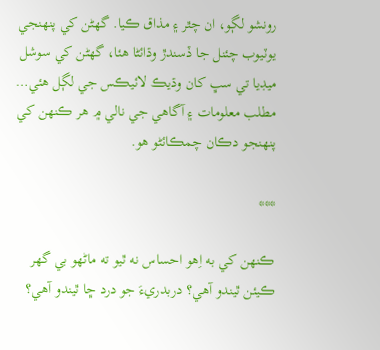رونشو لڳو، ان چٿر ۽ مذاق ڪيا. گهڻن کي پنهنجي يوٽيوب چئنل جا ڏسندڙ وڌائڻا هئا، گهڻن کي سوشل ميڊيا تي سڀ کان وڌيڪ لائيڪس جي لڳل هئي… مطلب معلومات ۽ آگاهي جي نالي ۾ هر ڪنهن کي پنهنجو دڪان چمڪائڻو هو.

***

ڪنهن کي به اِهو احساس نه ٿيو ته ماڻهو بي گهر ڪيئن ٿيندو آهي؟ دربدريءَ جو درد ڇا ٿيندو آهي؟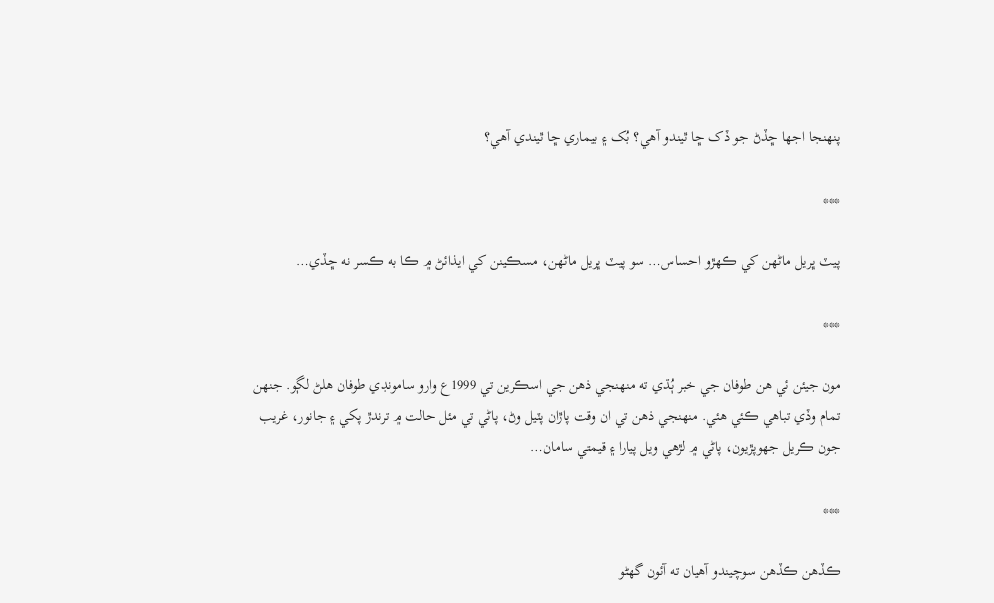پنهنجا اجھا ڇڏڻ جو ڏک ڇا ٿيندو آهي؟ بُک ۽ بيماري ڇا ٿيندي آهي؟

***

پيٽ ڀريل ماڻهن کي ڪهڙو احساس… سو پيٽ ڀريل ماڻهن، مسڪينن کي ايذائڻ ۾ ڪا به ڪسر نه ڇڏي…

***

مون جيئن ئي هن طوفان جي خبر ٻُڌي ته منهنجي ذهن جي اسڪرين تي 1999ع وارو سامونڊي طوفان هلڻ لڳو. جنهن تمام وڏي تباهي ڪئي هئي. منهنجي ذهن تي ان وقت پاڙان پٽيل وڻ، پاڻي تي مئل حالت ۾ ترندڙ پکي ۽ جانور، غريب جون ڪريل جهوپڙيون، پاڻي ۾ لڙهي ويل پيارا ۽ قيمتي سامان…

***

ڪڏهن ڪڏهن سوچيندو آهيان ته آئون گهڻو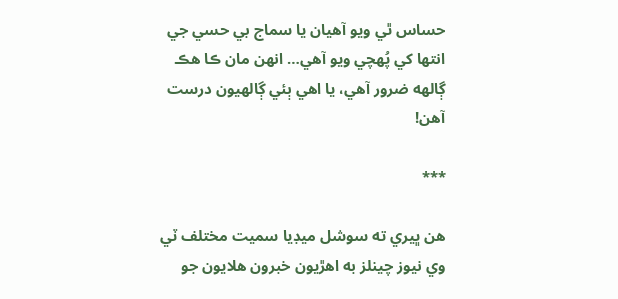حساس ٿي ويو آهيان يا سماج بي حسي جي انتها کي پُهچي ويو آهي… انهن مان ڪا هڪ ڳالهه ضرور آهي، يا اهي ٻئي ڳالهيون درست آهن!

***

هن ڀيري ته سوشل ميڊيا سميت مختلف ٽي وي نيوز چينلز به اهڙيون خبرون هلايون جو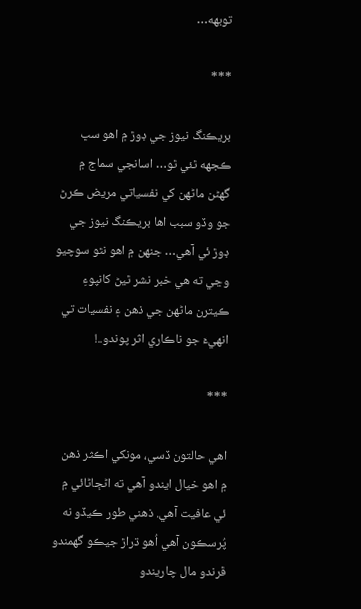توبهه…

***

بريڪنگ نيوز جي ڊوڙ ۾ اهو سڀ ڪجهه ٿئي ٿو… اسانجي سماج ۾ گهڻن ماڻهن کي نفسياتي مريض ڪرڻ جو وڏو سبب اها بريڪنگ نيوز جي ڊوڙ ئي آهي… جنهن ۾ اهو نٿو سوچيو وڃي ته هي خبر نشر ٿيڻ کانپوءِ ڪيترن ماڻهن جي ذهن ۽ نفسيات تي انهيءَ جو ناڪاري اثر پوندو..!

***

اهي حالتون ڏسي، مونکي اڪثر ذهن ۾ اهو خيال ايندو آهي ته اڻڄاڻائي ۾ ئي عافيت آهي. ذهني طور ڪيڏو نه پُرسڪون آهي اُهو ڌراڙ جيڪو گهمندو ڦرندو مال چاريندو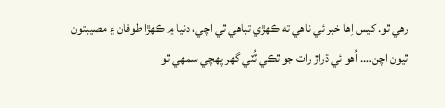رهي ٿو. کيس اِها خبر ئي ناهي ته ڪهڙي تباهي ٿي اچي، دنيا ۾ ڪهڙا طوفان ۽ مصيبتون ٿيون اچن…. اُهو ئي ڌراڙ رات جو ٿڪي ٽُٽي گهر پهچي سمهي ٿو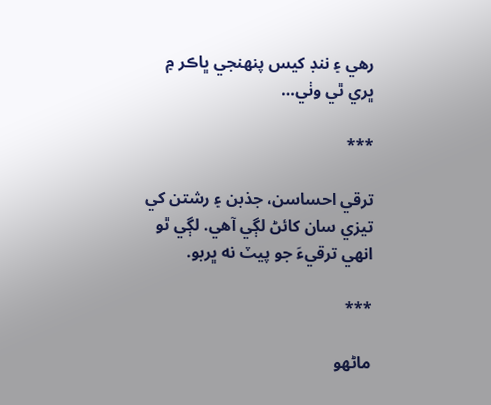رهي ۽ ننڊ کيس پنهنجي ڀاڪر ۾ ڀري ٿي وٺي…

***

ترقي احساسن، جذبن ۽ رشتن کي تيزي سان کائڻ لڳي آهي. لڳي ٿو انهي ترقيءَ جو پيٽ نه ڀربو.

***

ماڻهو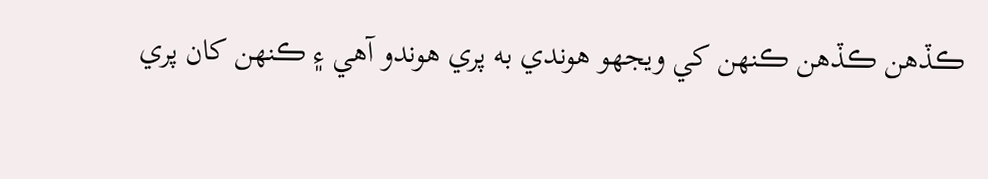ڪڏهن ڪڏهن ڪنهن کي ويجهو هوندي به پري هوندو آهي ۽ ڪنهن کان پري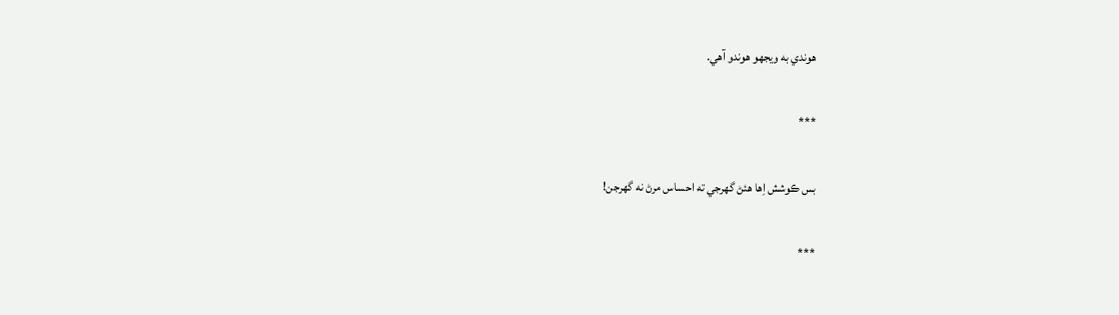هوندي به ويجهو هوندو آهي.

***

بس ڪوشش اِها هئڻ گهرجي ته احساس مرڻ نه گهرجن!

***